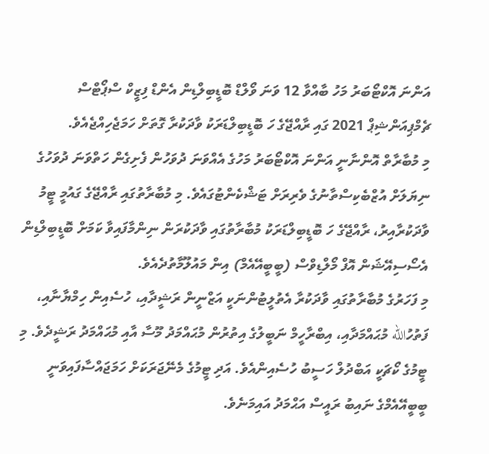އަންނަ އޮކްޓޯބަރު މަހު ބާއްވާ 12 ވަނަ ވޯލްޑް ބޮޑީބިލްޑިން އެންޑް ފިޒީކް ސްޕޯޓްސް ޗެމްޕިއަންޝިޕް 2021 ގައި ރާއްޖޭގެ ހަ ބޮޑީބިލްޑަރަކު ވާދަކުރާ ގޮތަށް ހަމަޖެހިއްޖެއެވެ.
މި މުބާރާތް އޮންނާނީ އަންނަ އޮކްޓޯބަރު މަހުގެ އެއްވަނަ ދުވަހުން ފެށިގެން ހަތްވަނަ ދުވަހުގެ ނިޔަލަށް އުޒްބެކިސްތާނުގެ ވެރިރަށް ޓަޝްކެންޓުގައެވެ. މި މުބާރާތުގައި ރާއްޖޭގެ ގައުމީ ޓީމު ވާދަކުރާއިރު، ރާއްޖޭގެ ހަ ބޮޑީބިލްޑަރަކު މުބާރާތުގައި ވާދަކުރަން ނިންމާފައިވާ ކަމަށް ބޮޑީބިލްޑިން އެސޯސިއޭޝަން އޮފް މޯލްޑިވްސް (ބީބީއޭއެމް) އިން މައުލޫމާތުދެއެވެ.
މި ފަހަރުގެ މުބާރާތުގައި ވާދަކުރާ އެތުލީޓުންނަކީ އަޒްނީން ރަޝީދާއި، ހުސެއިން ހިމްޔާނާއި، ފަތުހުالله މުޙައްމަދާއި، އިބްރާހީމް ނަބީލުގެ އިތުރުން މުޙައްމަދު މޫސާ އާއި މުޙައްމަދު ރަޝީދެވެ. މި ޓީމުގެ ކޯޗަކީ އަބްދުލް ހަސީބު ހުސެއިންއެވެ. އަދި ޓީމުގެ މެނޭޖަރަކަށް ހަމަޖައްސާފައިވަނީ ބީބީއޭއެމްގެ ނައިބު ރައީސް އަޙްމަދު އައިމަނެވެ.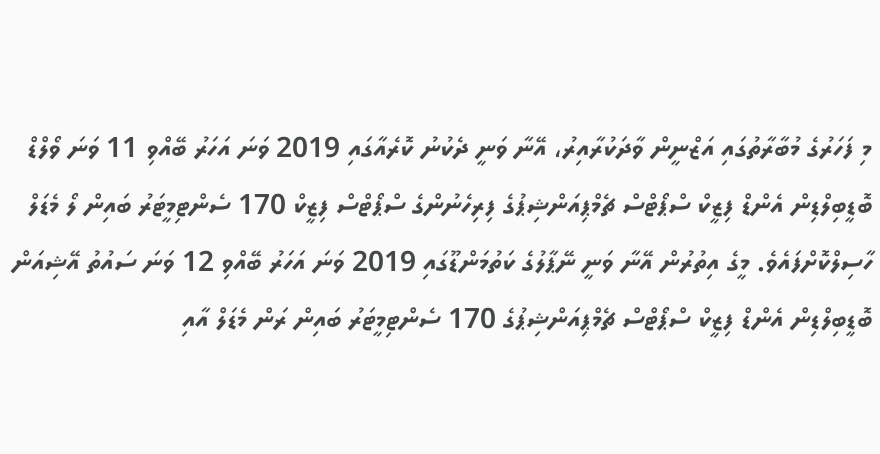މި ފަހަރުގެ މުބާރާތުގައި އަޒްނީން ވާދަކުރާއިރު، އޭނާ ވަނީ ދެކުނު ކޮރެއާގައި 2019 ވަނަ އަހަރު ބޭއްވި 11 ވަނަ ވޯލްޑް ބޮޑީބިލްޑިން އެންޑް ފިޒީކް ސްޕޯޓްސް ޗެމްޕިއަންޝިޕުގެ ފިރިހެނުންގެ ސްޕޯޓްސް ފިޒީކް 170 ސެންޓިމީޓަރު ބައިން ލޯ މެޑަލް ހާސިލްކޮށްފައެވެ. މީގެ އިތުރުން އޭނާ ވަނީ ނޭޕާލުގެ ކަތުމަންޑޫގައި 2019 ވަނަ އަހަރު ބޭއްވި 12 ވަނަ ސައުތު އޭޝިއަން ބޮޑީބިލްޑިން އެންޑް ފިޒީކް ސްޕޯޓްސް ޗެމްޕިއަންޝިޕުގެ 170 ސެންޓިމީޓަރު ބައިން ރަން މެޑަލް އާއި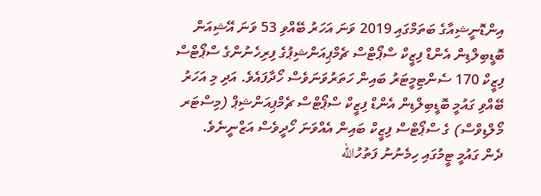އިންޑޮނީޝިއާގެ ބަތަމްގައި 2019 ވަނަ އަހަރު ބޭއްވި 53 ވަނަ އޭޝިއަން ބޮޑީބިލްޑިން އެންޑް ފިޒީކް ސްޕޯޓްސް ޗެމްޕިއަންޝިޕުގެ ފިރިހެނުންގެ ސްޕޯޓްސް ފިޒީކް 170 ސެންޓިމީޓަރު ބައިން ހަތަރުވަނަވެސް ހޯދާފައެވެ. އަދި މި އަހަރު ބޭއްވި ގައުމީ ބޮޑީބިލްޑިން އެންޑް ފިޒީކް ސްޕޯޓްސް ޗެމްޕިއަންޝިޕް (މިސްޓަރ މޯލްޑިވްސް) ގެ ސްޕޯޓްސް ފިޒީކް ބައިން އެއްވަނަ ހޯދީވެސް އަޒްނީނެވެ.
ދެން ގައުމީ ޓީމުގައި ހިމެނުނު ފަތުހުالله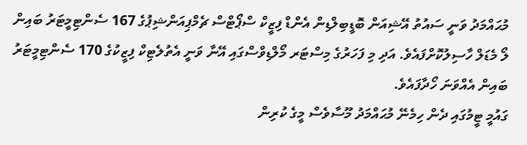މުޙައްމަދު ވަނީ ސައުތު އޭޝިއަން ބޮޑީބިލްޑިން އެންޑް ފިޒީކް ސްޕޯޓްސް ޗެމްޕިއަންޝިޕުގެ 167 ސެންޓިމީޓަރު ބައިން ލޯ މެޑަލް ހާސިލުކޮށްފައެވެ. އަދި މި ފަހަރުގެ މިސްޓަރ މޯލްޑިވްސްގައި އޭނާ ވަނީ އެތުލެޓިކް ފިޒީކުގެ 170 ސެންޓިމީޓަރު ބައިން އެއްވަނަ ހޯދާފައެވެ.
ގައުމީ ޓީމުގައި ދެން ހިމެނޭ މުޙައްމަދު މޫސާވެސް މީގެ ކުރިން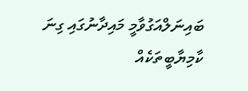ބައިނަލްއަގުވާމީ މައިދާނުގައި ގިނަ ކާމިޔާބީތަކެއް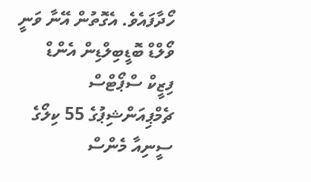ހޯދާފައެވެ. އެގޮތުން އޭނާ ވަނީ ވޯލްޑް ބޮޑީބިލްޑިން އެންޑް ފިޒީކް ސްޕޯޓްސް ޗެމްޕިއަންޝިޕުގެ 55 ކިލޯގެ ސީނިއާ މެންސް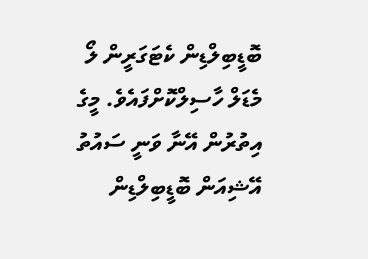ބޮޑީބިލްޑިން ކެޓަގަރީން ލޯ މެޑަލް ހާސިލްކޮށްފައެވެ. މީގެ އިތުރުން އޭނާ ވަނީ ސައުތު އޭޝިއަން ބޮޑީބިލްޑިން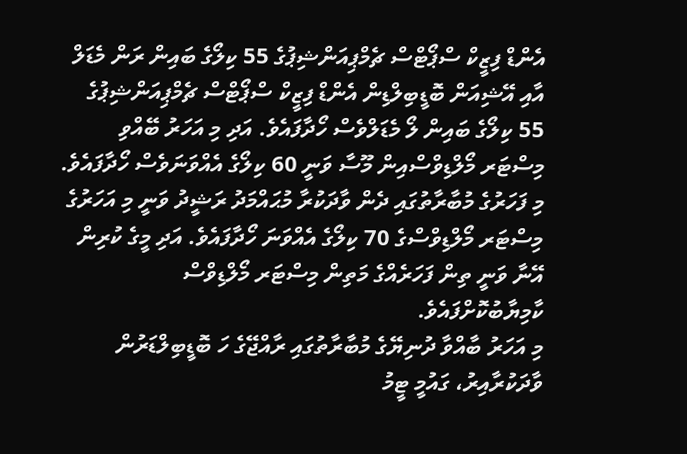އެންޑް ފިޒީކް ސްޕޯޓްސް ޗެމްޕިއަންޝިޕުގެ 55 ކިލޯގެ ބައިން ރަން މެޑަލް އާއި އޭޝިއަން ބޮޑީބިލްޑިން އެންޑް ފިޒީކް ސްޕޯޓްސް ޗެމްޕިއަންޝިޕުގެ 55 ކިލޯގެ ބައިން ލޯ މެޑަލްވެސް ހޯދާފައެވެ. އަދި މި އަހަރު ބޭއްވި މިސްޓަރ މޯލްޑިވްސްއިން މޫސާ ވަނީ 60 ކިލޯގެ އެއްވަނަވެސް ހޯދާފައެވެ.
މި ފަހަރުގެ މުބާރާތުގައި ދެން ވާދަކުރާ މުޙައްމަދު ރަޝީދު ވަނީ މި އަހަރުގެ މިސްޓަރ މޯލްޑިވްސްގެ 70 ކިލޯގެ އެއްވަނަ ހޯދާފައެވެ. އަދި މީގެ ކުރިން އޭނާ ވަނީ ތިން ފަހަރެއްގެ މަތިން މިސްޓަރ މޯލްޑިވްސް ކާމިޔާބުކޮށްފައެވެ.
މި އަހަރު ބާއްވާ ދުނިޔޭގެ މުބާރާތުގައި ރާއްޖޭގެ ހަ ބޮޑީބިލްޑަރުން ވާދަކުރާއިރު، ގައުމީ ޓީމު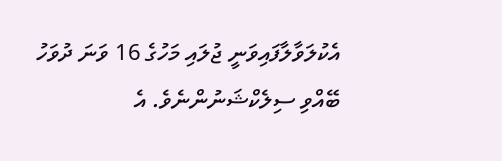އެކުލަވާލާފައިވަނީ ޖުލައި މަހުގެ 16 ވަނަ ދުވަހު ބޭއްވި ސިލެކްޝަނުންނެވެ. އެ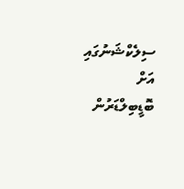ސިލެކްޝަނުގައި އަށް ބޮޑީބިލްޑަރުން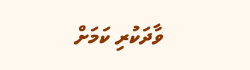ވާދަކުރި ކަމަށް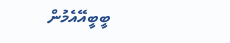ބީބީއޭއެމުން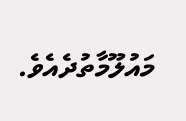މައުލޫމާތުދެއެވެ.